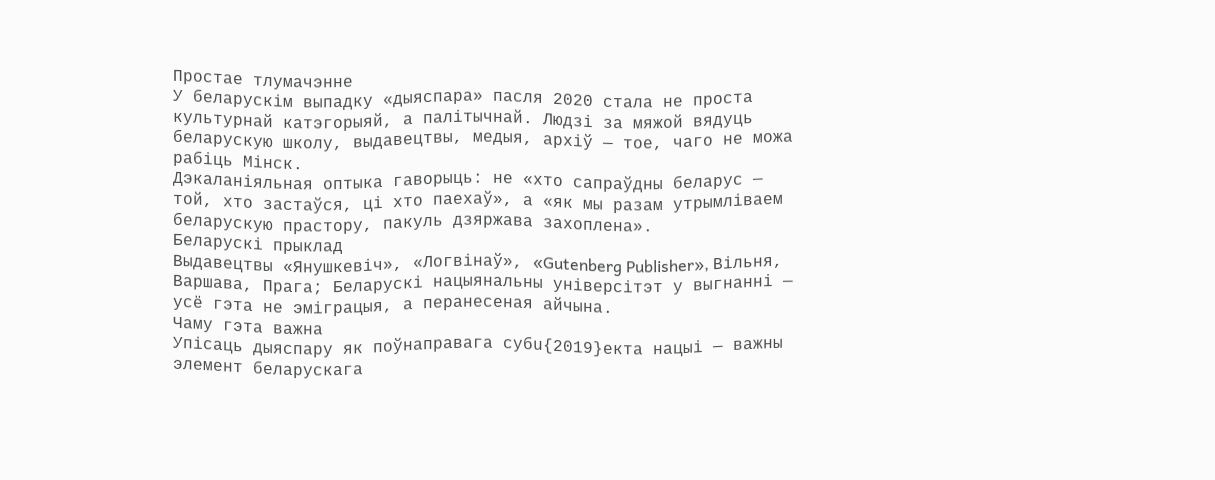Простае тлумачэнне
У беларускім выпадку «дыяспара» пасля 2020 стала не проста культурнай катэгорыяй, а палітычнай. Людзі за мяжой вядуць беларускую школу, выдавецтвы, медыя, архіў — тое, чаго не можа рабіць Мінск.
Дэкаланіяльная оптыка гаворыць: не «хто сапраўдны беларус — той, хто застаўся, ці хто паехаў», а «як мы разам утрымліваем беларускую прастору, пакуль дзяржава захоплена».
Беларускі прыклад
Выдавецтвы «Янушкевіч», «Логвінаў», «Gutenberg Publisher», Вільня, Варшава, Прага; Беларускі нацыянальны універсітэт у выгнанні — усё гэта не эміграцыя, а перанесеная айчына.
Чаму гэта важна
Упісаць дыяспару як поўнаправага субu{2019}екта нацыі — важны элемент беларускага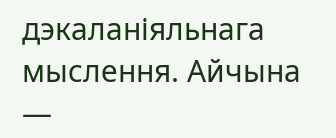дэкаланіяльнага мыслення. Айчына —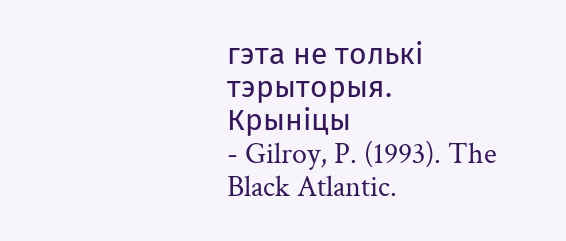гэта не толькі тэрыторыя.
Крыніцы
- Gilroy, P. (1993). The Black Atlantic.